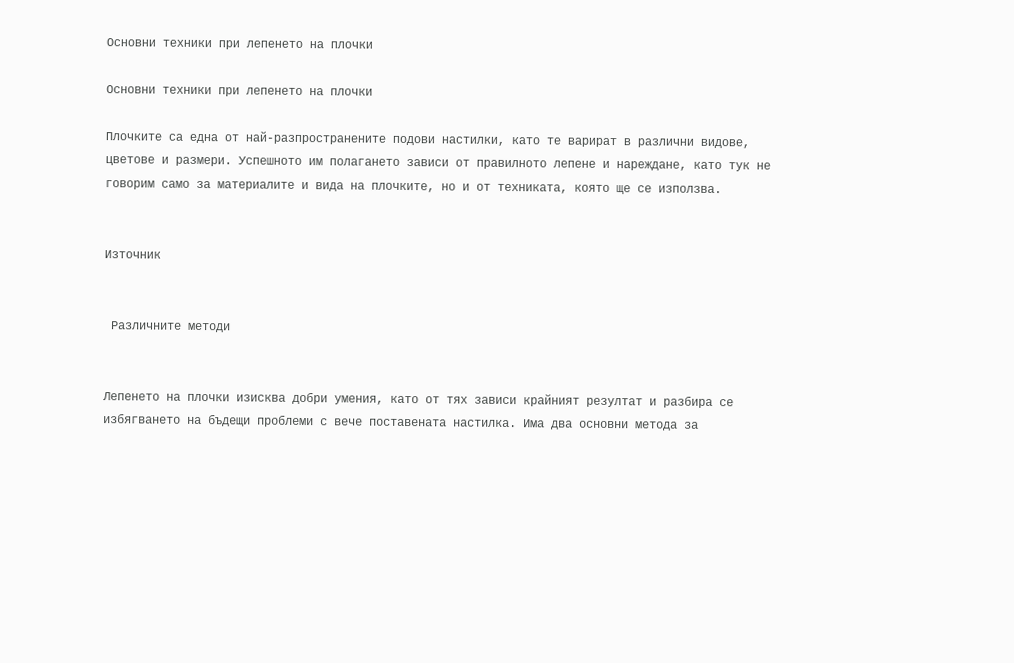Основни техники при лепенето на плочки

Основни техники при лепенето на плочки

Плочките са една от най-разпространените подови настилки, като те варират в различни видове, цветове и размери. Успешното им полагането зависи от правилното лепене и нареждане, като тук не говорим само за материалите и вида на плочките, но и от техниката, която ще се използва.


Източник


 Различните методи


Лепенето на плочки изисква добри умения, като от тях зависи крайният резултат и разбира се избягването на бъдещи проблеми с вече поставената настилка. Има два основни метода за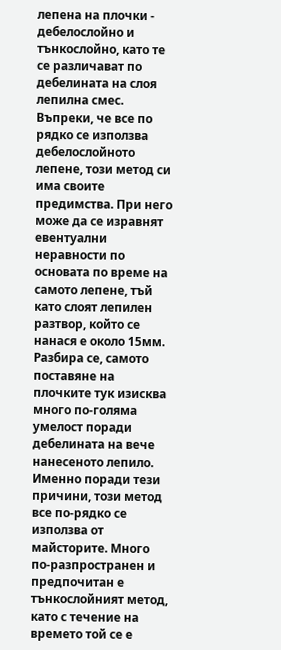лепена на плочки - дебелослойно и тънкослойно, като те се различават по дебелината на слоя лепилна смес. Въпреки, че все по рядко се използва дебелослойното лепене, този метод си има своите предимства. При него може да се изравнят евентуални неравности по основата по време на самото лепене, тъй като слоят лепилен разтвор, който се нанася е около 15мм. Разбира се, самото поставяне на плочките тук изисква много по-голяма умелост поради дебелината на вече нанесеното лепило. Именно поради тези причини, този метод все по-рядко се използва от майсторите. Много по-разпространен и предпочитан е тънкослойният метод, като с течение на времето той се е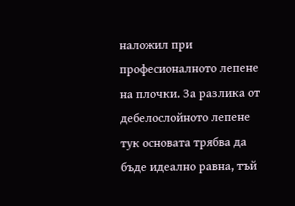наложил при професионалното лепене на плочки. За разлика от дебелослойното лепене тук основата трябва да бъде идеално равна, тъй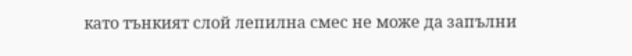като тънкият слой лепилна смес не може да запълни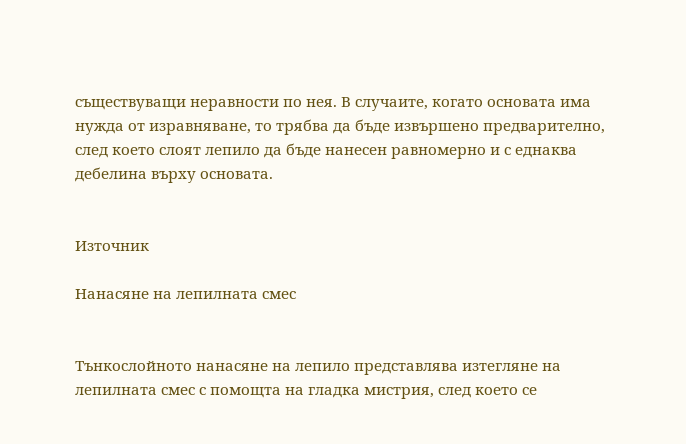съществуващи неравности по нея. В случаите, когато основата има нужда от изравняване, то трябва да бъде извършено предварително, след което слоят лепило да бъде нанесен равномерно и с еднаква дебелина върху основата.


Източник

Нанасяне на лепилната смес


Тънкослойното нанасяне на лепило представлява изтегляне на лепилната смес с помощта на гладка мистрия, след което се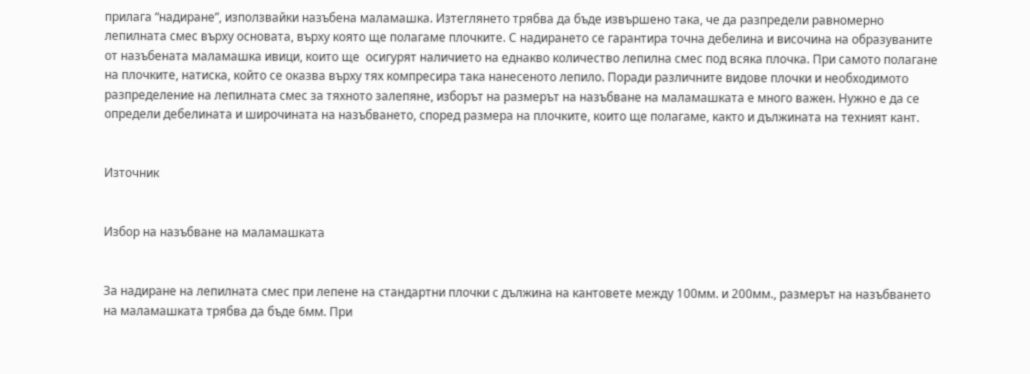прилага “надиране”, използвайки назъбена маламашка. Изтеглянето трябва да бъде извършено така, че да разпредели равномерно лепилната смес върху основата, върху която ще полагаме плочките. С надирането се гарантира точна дебелина и височина на образуваните от назъбената маламашка ивици, които ще  осигурят наличието на еднакво количество лепилна смес под всяка плочка. При самото полагане на плочките, натиска, който се оказва върху тях компресира така нанесеното лепило. Поради различните видове плочки и необходимото разпределение на лепилната смес за тяхното залепяне, изборът на размерът на назъбване на маламашката е много важен. Нужно е да се определи дебелината и широчината на назъбването, според размера на плочките, които ще полагаме, както и дължината на техният кант.


Източник


Избор на назъбване на маламашката


За надиране на лепилната смес при лепене на стандартни плочки с дължина на кантовете между 100мм. и 200мм., размерът на назъбването на маламашката трябва да бъде 6мм. При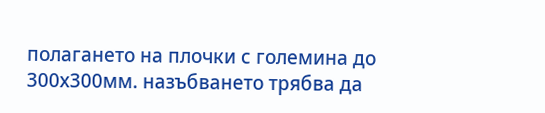полагането на плочки с големина до 300х300мм. назъбването трябва да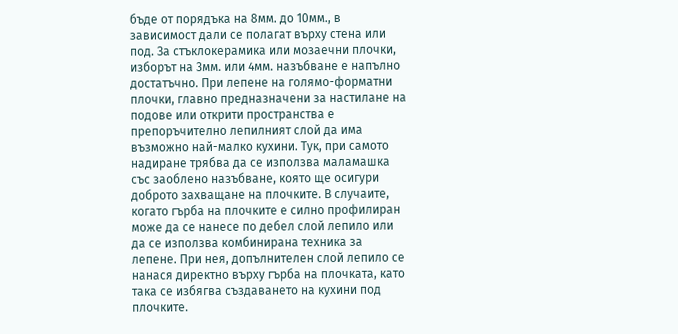бъде от порядъка на 8мм. до 10мм., в зависимост дали се полагат върху стена или под. За стъклокерамика или мозаечни плочки, изборът на 3мм. или 4мм. назъбване е напълно достатъчно. При лепене на голямо-форматни плочки, главно предназначени за настилане на подове или открити пространства е препоръчително лепилният слой да има възможно най-малко кухини. Тук, при самото надиране трябва да се използва маламашка със заоблено назъбване, която ще осигури доброто захващане на плочките. В случаите, когато гърба на плочките е силно профилиран може да се нанесе по дебел слой лепило или да се използва комбинирана техника за лепене. При нея, допълнителен слой лепило се нанася директно върху гърба на плочката, като така се избягва създаването на кухини под плочките.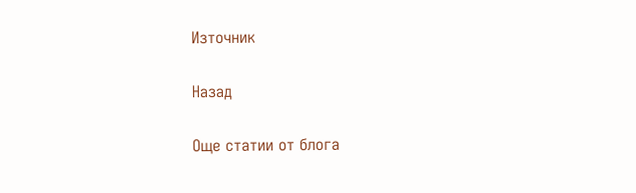Източник

Назад

Още статии от блога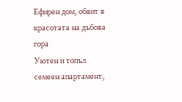Ефирен дом, обвит в красотата на дъбова гора
Уютен и топъл семеен апартамент,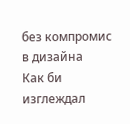без компромис в дизайна
Как би изглеждал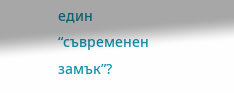един “съвременен замък”?